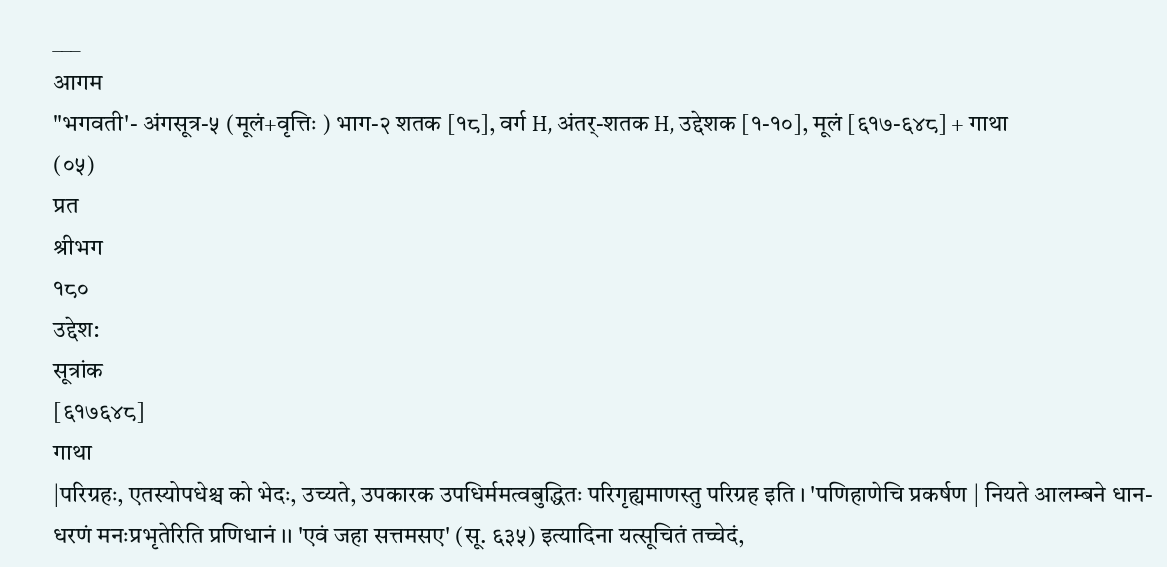___
आगम
"भगवती'- अंगसूत्र-५ (मूलं+वृत्तिः ) भाग-२ शतक [१८], वर्ग H, अंतर्-शतक H, उद्देशक [१-१०], मूलं [६१७-६४८] + गाथा
(०५)
प्रत
श्रीभग
१८०
उद्देश:
सूत्रांक
[६१७६४८]
गाथा
|परिग्रहः, एतस्योपधेश्च को भेदः, उच्यते, उपकारक उपधिर्ममत्वबुद्धितः परिगृह्यमाणस्तु परिग्रह इति । 'पणिहाणेचि प्रकर्षण | नियते आलम्बने धान-धरणं मनःप्रभृतेरिति प्रणिधानं ।। 'एवं जहा सत्तमसए' (सू. ६३५) इत्यादिना यत्सूचितं तच्चेदं,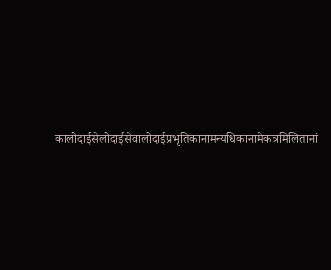कालोदाईसेलोदाईसेवालोदाईप्रभृतिकानामन्यधिकानामेकत्रमिलितानां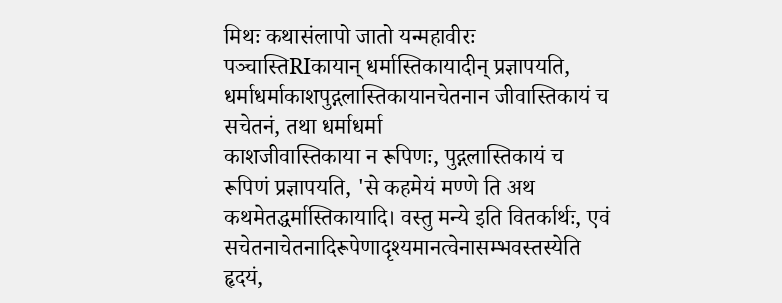मिथः कथासंलापो जातो यन्महावीरः पञ्चास्तिRIकायान् धर्मास्तिकायादीन् प्रज्ञापयति, धर्माधर्माकाशपुद्गलास्तिकायानचेतनान जीवास्तिकायं च सचेतनं, तथा धर्माधर्मा
काशजीवास्तिकाया न रूपिणः, पुद्गलास्तिकायं च रूपिणं प्रज्ञापयति, 'से कहमेयं मण्णे ति अथ कथमेतद्धर्मास्तिकायादि। वस्तु मन्ये इति वितर्कार्थः, एवं सचेतनाचेतनादिरूपेणादृश्यमानत्वेनासम्भवस्तस्येति हृदयं,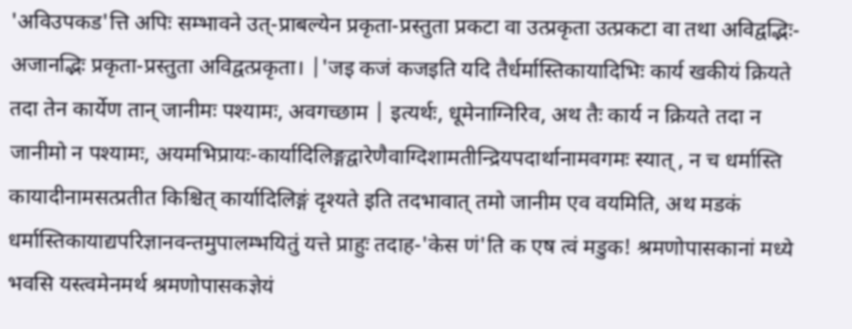'अविउपकड'त्ति अपिः सम्भावने उत्-प्राबल्येन प्रकृता-प्रस्तुता प्रकटा वा उत्प्रकृता उत्प्रकटा वा तथा अविद्वद्भिः-अजानद्भिः प्रकृता-प्रस्तुता अविद्वत्प्रकृता। |'जइ कजं कजइति यदि तैर्धर्मास्तिकायादिभिः कार्य खकीयं क्रियते तदा तेन कार्येण तान् जानीमः पश्यामः, अवगच्छाम | इत्यर्थः, धूमेनाग्निरिव, अथ तैः कार्य न क्रियते तदा न जानीमो न पश्यामः, अयमभिप्रायः-कार्यादिलिङ्गद्वारेणैवाग्दिशामतीन्द्रियपदार्थानामवगमः स्यात् , न च धर्मास्ति कायादीनामसत्प्रतीत किश्चित् कार्यादिलिङ्गं दृश्यते इति तदभावात् तमो जानीम एव वयमिति, अथ मडकं धर्मास्तिकायाद्यपरिज्ञानवन्तमुपालम्भयितुं यत्ते प्राहुः तदाह-'केस णं'ति क एष त्वं मडुक! श्रमणोपासकानां मध्ये भवसि यस्त्वमेनमर्थ श्रमणोपासकज्ञेयं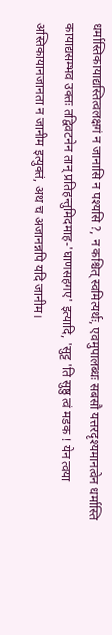धर्मास्तिकायाद्यस्तित्वलक्षगं न जानासि न पश्यसि ?, न कश्चित् स्वमित्यर्थः, एवमुपालब्धः सबसौ यत्तरदृश्यमानत्वेन धर्मास्ति कायाद्यसम्भव उक्तः तद्विवटनेन तान् प्रतिहन्तुमिदमाह-'घाणसहगए' इत्यादि, 'सुट्ट 'ति सुष्ठु त्वं मडक ! येन त्वया अस्तिकायानजानता न जानीम इत्युक्तं, अथ च अजानन्नपि यदि जानीम।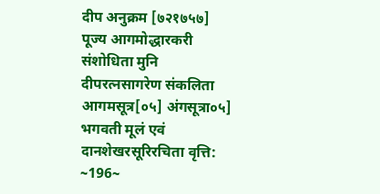दीप अनुक्रम [७२१७५७]
पूज्य आगमोद्धारकरी संशोधिता मुनि दीपरत्नसागरेण संकलिता आगमसूत्र[०५] अंगसूत्रा०५] भगवती मूलं एवं दानशेखरसूरिरचिता वृत्ति:
~196~